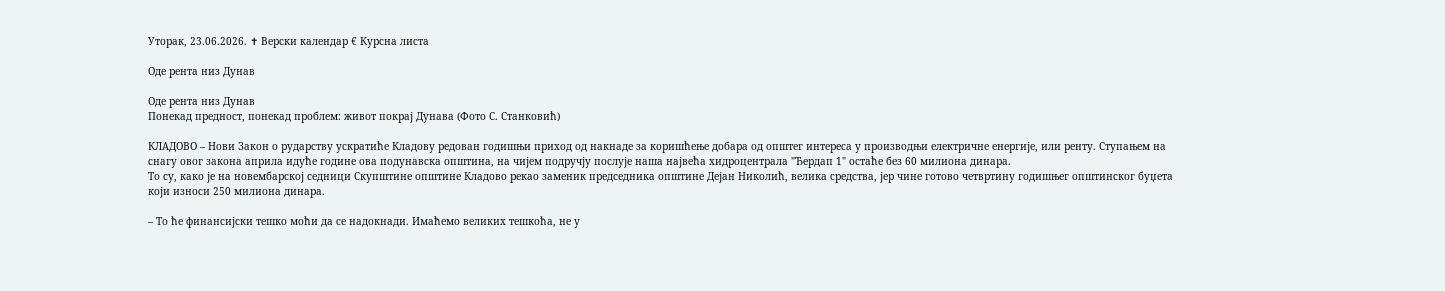Уторак, 23.06.2026. ✝ Верски календар € Курсна листа

Оде рента низ Дунав

Оде рента низ Дунав
Понекад предност, понекад проблем: живот покрај Дунава (Фото С. Станковић)

КЛАДОВО – Нови Закон о рударству ускратиће Кладову редован годишњи приход од накнаде за коришћење добара од општег интереса у производњи електричне енергије, или ренту. Ступањем на снагу овог закона априла идуће године ова подунавска општина, на чијем подручју послује наша највећа хидроцентрала "Ђердап 1" остаће без 60 милиона динара.
То су, како је на новембарској седници Скупштине општине Кладово рекао заменик председника општине Дејан Николић, велика средства, јер чине готово четвртину годишњег општинског буџета који износи 250 милиона динара.

– То ће финансијски тешко моћи да се надокнади. Имаћемо великих тешкоћа, не у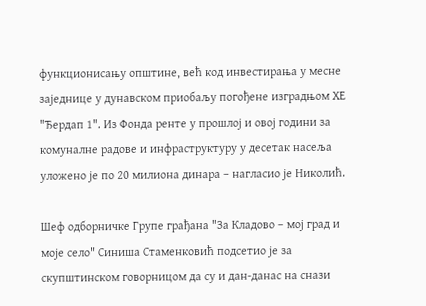функционисању општине, већ код инвестирања у месне заједнице у дунавском приобаљу погођене изградњом ХЕ "Ђердап 1". Из Фонда ренте у прошлој и овој години за комуналне радове и инфраструктуру у десетак насеља уложено је по 20 милиона динара – нагласио је Николић.

Шеф одборничке Групе грађана "За Кладово – мој град и моје село" Синиша Стаменковић подсетио је за скупштинском говорницом да су и дан-данас на снази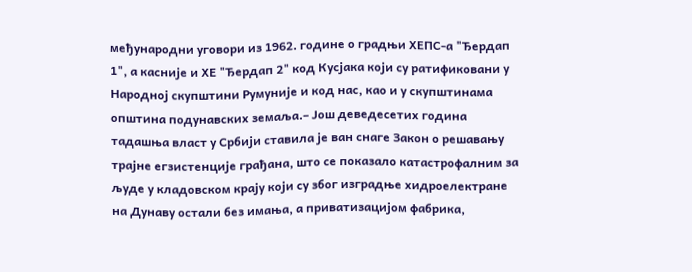међународни уговори из 1962. године о градњи ХЕПС-а "Ђердап 1", а касније и ХЕ "Ђердап 2" код Кусјака који су ратификовани у Народној скупштини Румуније и код нас, као и у скупштинама општина подунавских земаља.– Још деведесетих година тадашња власт у Србији ставила је ван снаге Закон о решавању трајне егзистенције грађана, што се показало катастрофалним за људе у кладовском крају који су због изградње хидроелектране на Дунаву остали без имања, а приватизацијом фабрика,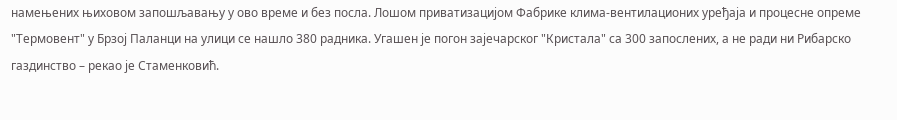намењених њиховом запошљавању у ово време и без посла. Лошом приватизацијом Фабрике клима-вентилационих уређаја и процесне опреме "Термовент" у Брзој Паланци на улици се нашло 380 радника. Угашен је погон зајечарског "Кристала" са 300 запослених, а не ради ни Рибарско газдинство – рекао је Стаменковић.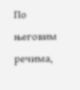По његовим речима,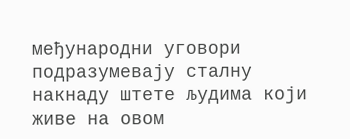међународни уговори подразумевају сталну накнаду штете људима који живе на овом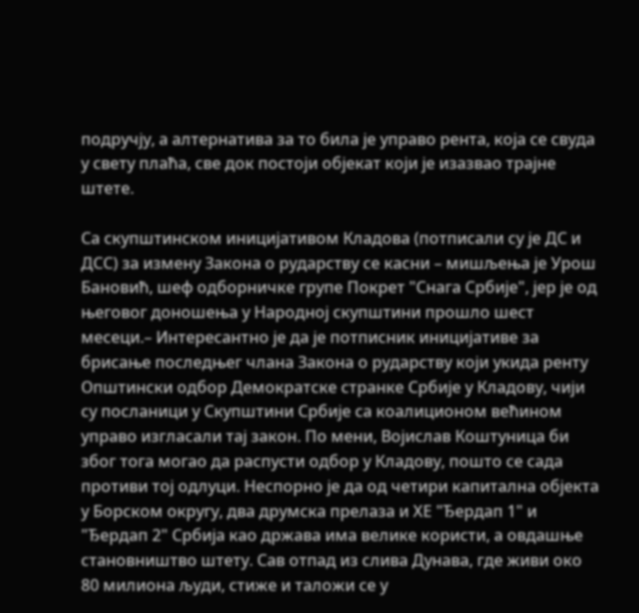подручју, а алтернатива за то била је управо рента, која се свуда у свету плаћа, све док постоји објекат који је изазвао трајне штете.

Са скупштинском иницијативом Кладова (потписали су је ДС и ДСС) за измену Закона о рударству се касни – мишљења је Урош Бановић, шеф одборничке групе Покрет "Снага Србије", јер је од његовог доношења у Народној скупштини прошло шест месеци.– Интересантно је да је потписник иницијативе за брисање последњег члана Закона о рударству који укида ренту Општински одбор Демократске странке Србије у Кладову, чији су посланици у Скупштини Србије са коалиционом већином управо изгласали тај закон. По мени, Војислав Коштуница би због тога могао да распусти одбор у Кладову, пошто се сада противи тој одлуци. Неспорно је да од четири капитална објекта у Борском округу, два друмска прелаза и ХЕ "Ђердап 1" и "Ђердап 2" Србија као држава има велике користи, а овдашње становништво штету. Сав отпад из слива Дунава, где живи око 80 милиона људи, стиже и таложи се у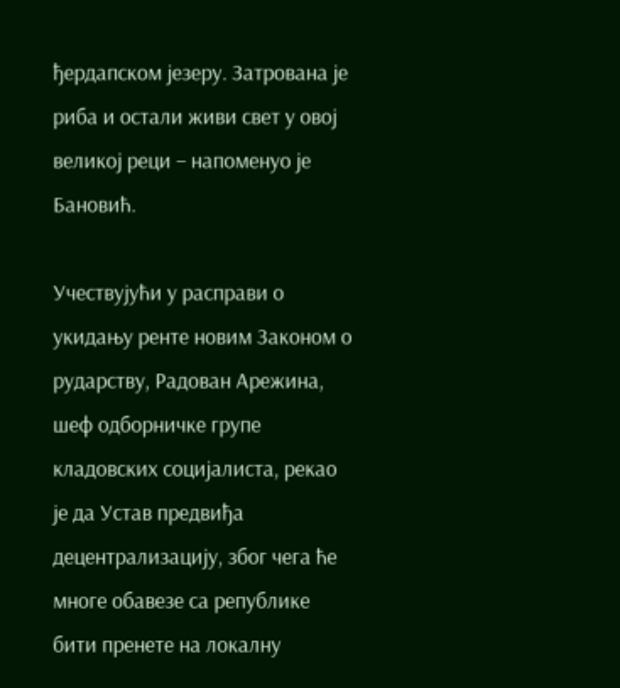ђердапском језеру. Затрована је риба и остали живи свет у овој великој реци – напоменуо је Бановић.

Учествујући у расправи о укидању ренте новим Законом о рударству, Радован Арежина, шеф одборничке групе кладовских социјалиста, рекао је да Устав предвиђа децентрализацију, због чега ће многе обавезе са републике бити пренете на локалну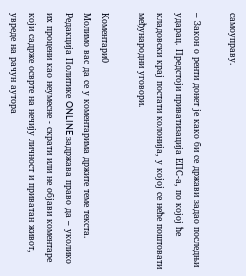самоуправу.

– Закон о ренти донет је како би се држави задао последњи ударац. Предстоји приватизација ЕПС-а, по којој ће кладовски крај постати колонија, у којој се неће поштовати међународни уговори.

Коментари0
Молимо вас да се у коментарима држите теме текста. Редакција Политике ONLINE задржава право да – уколико их процени као неумесне - скрати или не објави коментаре који садрже осврте на нечију личност и приватан живот, увреде на рачун аутора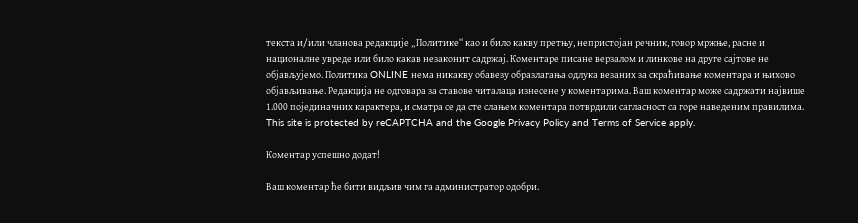текста и/или чланова редакције „Политике“ као и било какву претњу, непристојан речник, говор мржње, расне и националне увреде или било какав незаконит садржај. Коментаре писане верзалом и линкове на друге сајтове не објављујемо. Политика ONLINE нема никакву обавезу образлагања одлука везаних за скраћивање коментара и њихово објављивање. Редакција не одговара за ставове читалаца изнесене у коментарима. Ваш коментар може садржати највише 1.000 појединачних карактера, и сматра се да сте слањем коментара потврдили сагласност са горе наведеним правилима.
This site is protected by reCAPTCHA and the Google Privacy Policy and Terms of Service apply.

Комeнтар успeшно додат!

Ваш комeнтар ћe бити видљив чим га администратор одобри.